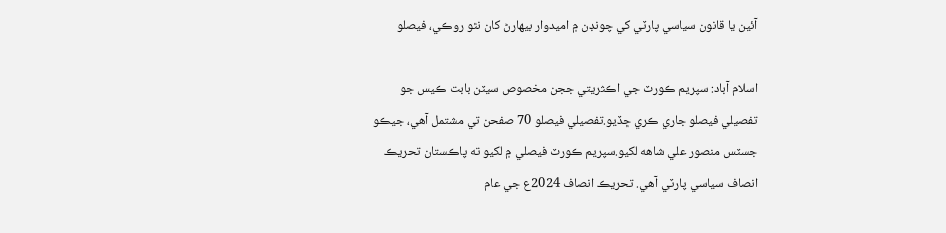آئين يا قانون سياسي پارٽي کي چونڊن ۾ اميدوار بيهارڻ کان نٿو روڪي، فيصلو

اسلام آباد: سپريم ڪورٽ جي اڪثريتي ججن مخصوص سيٽن بابت ڪيس جو تفصيلي فيصلو جاري ڪري ڇڏيو.تفصيلي فيصلو 70 صفحن تي مشتمل آهي، جيڪو جسٽس منصور علي شاهه لکيو.سپريم ڪورٽ فيصلي ۾ لکيو ته پاڪستان تحريڪ انصاف سياسي پارٽي آهي. تحريڪ انصاف 2024ع جي عام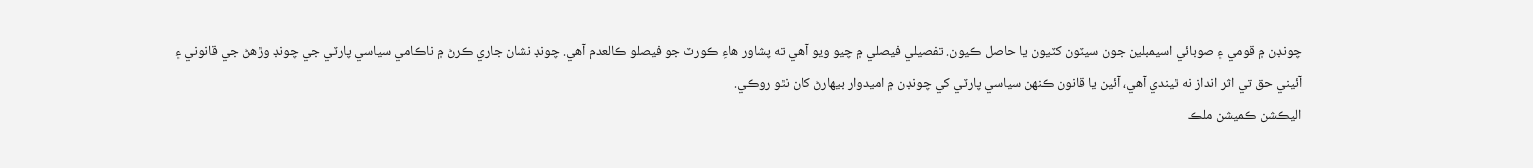چونڊن ۾ قومي ۽ صوبائي اسيمبلين جون سيٽون کٽيون يا حاصل ڪيون. تفصيلي فيصلي ۾ چيو ويو آهي ته پشاور هاءِ ڪورٽ جو فيصلو ڪالعدم آهي. چونڊ نشان جاري ڪرڻ ۾ ناڪامي سياسي پارٽي جي چونڊ وڙهڻ جي قانوني ۽ آئيني حق تي اثر انداز نه ٿيندي آهي، آئين يا قانون ڪنهن سياسي پارٽي کي چونڊن ۾ اميدوار بيهارڻ کان نٿو روڪي.
اليڪشن ڪميشن ملڪ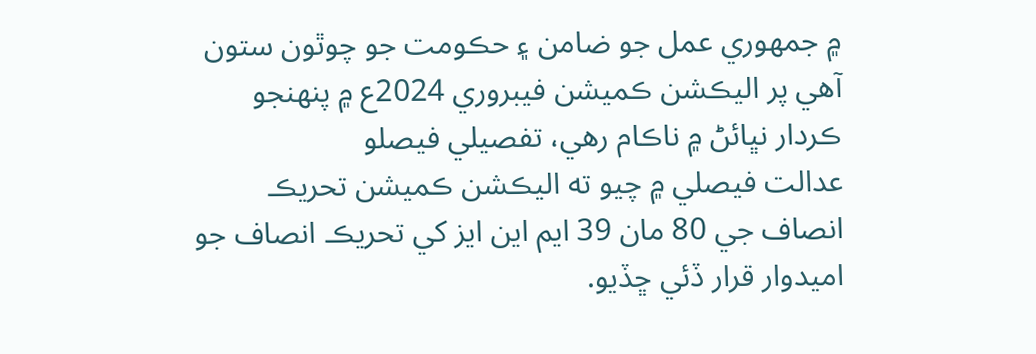۾ جمهوري عمل جو ضامن ۽ حڪومت جو چوٿون ستون آهي پر اليڪشن ڪميشن فيبروري 2024ع ۾ پنهنجو ڪردار نڀائڻ ۾ ناڪام رهي، تفصيلي فيصلو
عدالت فيصلي ۾ چيو ته اليڪشن ڪميشن تحريڪ انصاف جي 80 مان 39 ايم اين ايز کي تحريڪ انصاف جو اميدوار قرار ڏئي ڇڏيو.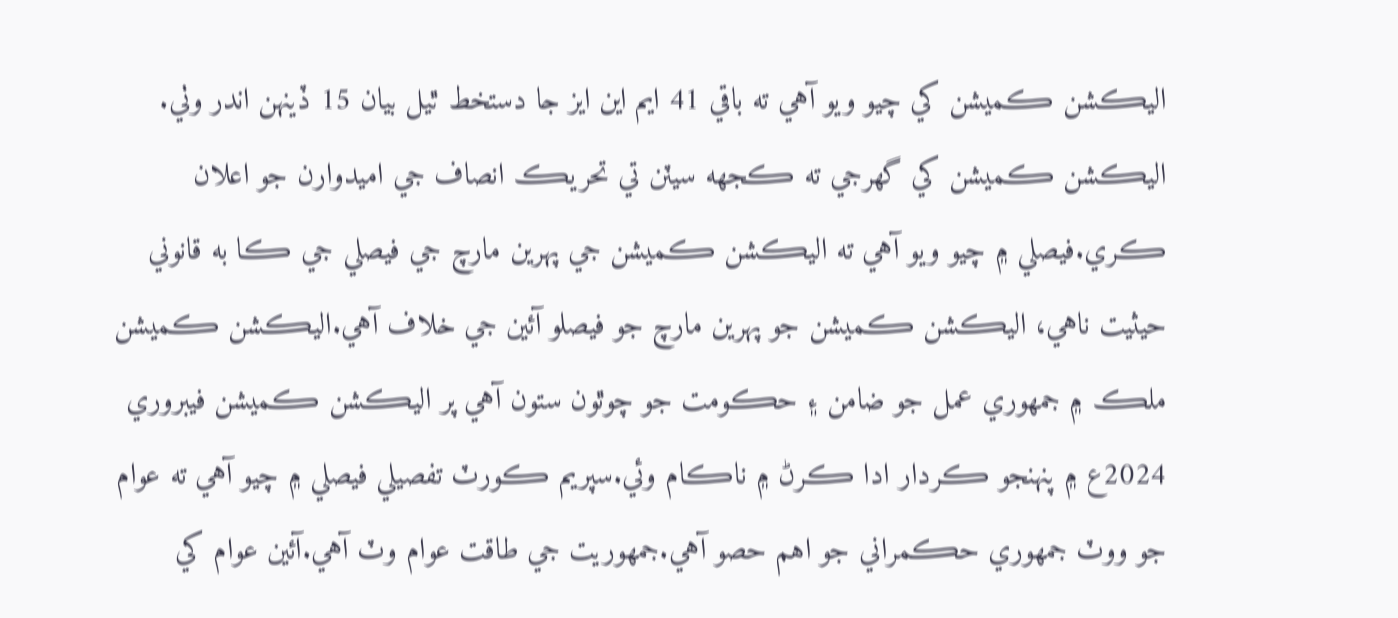اليڪشن ڪميشن کي چيو ويو آهي ته باقي 41 ايم اين ايز جا دستخط ٿيل بيان 15 ڏينهن اندر وٺي. اليڪشن ڪميشن کي گهرجي ته ڪجهه سيٽن تي تحريڪ انصاف جي اميدوارن جو اعلان ڪري.فيصلي ۾ چيو ويو آهي ته اليڪشن ڪميشن جي پهرين مارچ جي فيصلي جي ڪا به قانوني حيثيت ناهي، اليڪشن ڪميشن جو پهرين مارچ جو فيصلو آئين جي خلاف آهي.اليڪشن ڪميشن ملڪ ۾ جمهوري عمل جو ضامن ۽ حڪومت جو چوٿون ستون آهي پر اليڪشن ڪميشن فيبروري 2024ع ۾ پنهنجو ڪردار ادا ڪرڻ ۾ ناڪام وئي.سپريم ڪورٽ تفصيلي فيصلي ۾ چيو آهي ته عوام جو ووٽ جمهوري حڪمراني جو اهم حصو آهي.جمهوريت جي طاقت عوام وٽ آهي.آئين عوام کي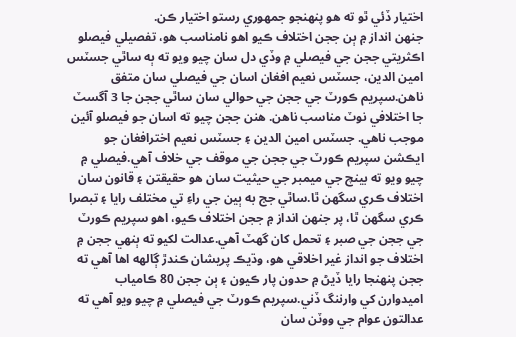اختيار ڏئي ٿو ته هو پنهنجو جمهوري رستو اختيار ڪن.
جنهن انداز ۾ ٻن ججن اختلاف ڪيو اهو نامناسب هو، تفصيلي فيصلو
اڪثريتي ججن جي فيصلي ۾ وڏي دل سان چيو ويو ته ٻه ساٿي جسٽس امين الدين، جسٽس نعيم افغان اسان جي فيصلي سان متفق ناهن.سپريم ڪورٽ جي ججن جي حوالي سان ساٿي ججن جا 3 آگسٽ جا اختلافي نوٽ مناسب ناهن. هنن ججن چيو ته اسان جو فيصلو آئين موجب ناهي. جسٽس امين الدين ۽ جسٽس نعيم اخترافغان جو ايڪشن سپريم ڪورٽ جي ججن جي موقف جي خلاف آهي.فيصلي ۾ چيو ويو ته بينچ جي ميمبر جي حيثيت سان هو حقيقتن ۽ قانون سان اختلاف ڪري سگهن ٿا.ساٿي جج به ٻين جي راءِ تي مختلف رايا ۽ تبصرا ڪري سگهن ٿا، پر جنهن انداز ۾ ججن اختلاف ڪيو، اهو سپريم ڪورٽ جي ججن جي صبر ۽ تحمل کان گهٽ آهي.عدالت لکيو ته ٻنهي ججن ۾ اختلاف جو انداز غير اخلاقي هو، وڌيڪ پريشان ڪندڙ ڳالهه اها آهي ته ججن پنهنجا رايا ڏيڻ ۾ حدون پار ڪيون ۽ ٻن ججن 80 ڪامياب اميدوارن کي وارننگ ڏني.سپريم ڪورٽ جي فيصلي ۾ چيو ويو آهي ته عدالتون عوام جي ووٽن سان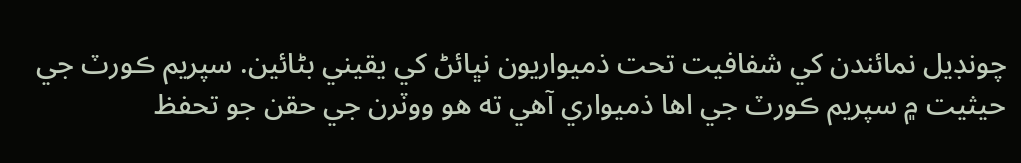چونڊيل نمائندن کي شفافيت تحت ذميواريون نڀائڻ کي يقيني بڻائين. سپريم ڪورٽ جي حيثيت ۾ سپريم ڪورٽ جي اها ذميواري آهي ته هو ووٽرن جي حقن جو تحفظ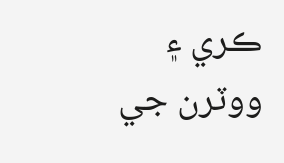ڪري ۽ ووٽرن جي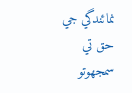نمائندگي جي حق تي سمجهوتو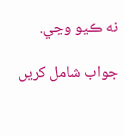نه ڪيو وڃي.

جواب شامل کریں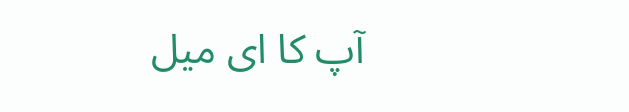آپ کا ای میل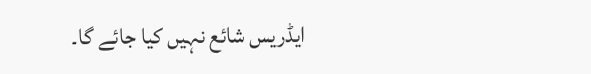ایڈریس شائع نہیں کیا جائے گا۔